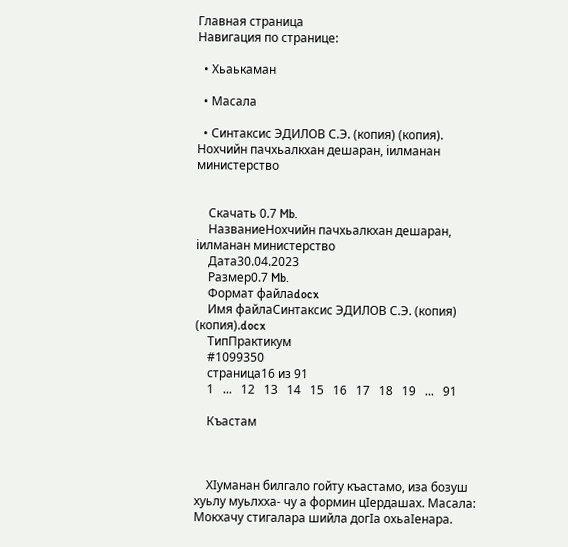Главная страница
Навигация по странице:

  • Хьаькаман

  • Масала

  • Синтаксис ЭДИЛОВ С.Э. (копия) (копия). Нохчийн пачхьалкхан дешаран, iилманан министерство


    Скачать 0.7 Mb.
    НазваниеНохчийн пачхьалкхан дешаран, iилманан министерство
    Дата30.04.2023
    Размер0.7 Mb.
    Формат файлаdocx
    Имя файлаСинтаксис ЭДИЛОВ С.Э. (копия) (копия).docx
    ТипПрактикум
    #1099350
    страница16 из 91
    1   ...   12   13   14   15   16   17   18   19   ...   91

    Къастам



    ХIуманан билгало гойту къастамо, иза бозуш хуьлу муьлхха- чу а формин цIердашах. Масала: Мокхачу стигалара шийла догIа охьаIенара.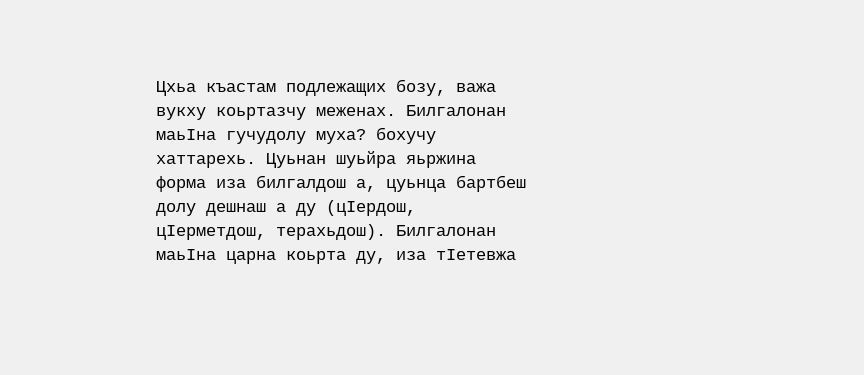Цхьа къастам подлежащих бозу, важа вукху коьртазчу меженах. Билгалонан маьIна гучудолу муха? бохучу хаттарехь. Цуьнан шуьйра яьржина форма иза билгалдош а, цуьнца бартбеш долу дешнаш а ду (цIердош, цIерметдош, терахьдош). Билгалонан маьIна царна коьрта ду, иза тIетевжа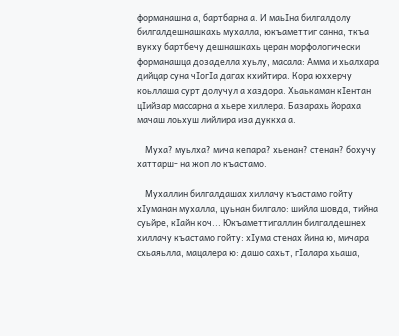форманашна а, бартбарна а. И маьIна билгалдолу билгалдешнашкахь мухалла, юкъаметтиг санна, ткъа вукху бартбечу дешнашкахь церан морфологически форманашца дозаделла хуьлу, масала: Амма и хьалхара дийцар суна чIогIа дагах кхийтира. Кора юххерчу коьллаша сурт долучул а хаздора. Хьаькаман кIентан цIийзар массарна а хьере хиллера. Базарахь йораха мачаш лоьхуш лийлира иза дуккха а.

    Муха? муьлха? мича кепара? хьенан? стенан? бохучу хаттарш- на жоп ло къастамо.

    Мухаллин билгалдашах хиллачу къастамо гойту хIуманан мухалла, цуьнан билгало: шийла шовда, тийна суьйре, кIайн коч... Юкъаметтигаллин билгалдешнех хиллачу къастамо гойту: хIума стенах йина ю, мичара схьаяьлла, мацалера ю: дашо сахьт, гIалара хьаша,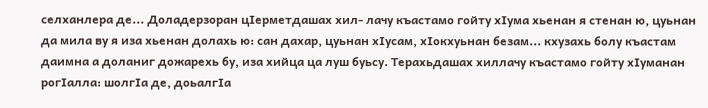селханлера де... Доладерзоран цIерметдашах хил- лачу къастамо гойту хIума хьенан я стенан ю, цуьнан да мила ву я иза хьенан долахь ю: сан дахар, цуьнан хIусам, хIокхуьнан безам... кхузахь болу къастам даимна а доланиг дожарехь бу, иза хийца ца луш буьсу. Терахьдашах хиллачу къастамо гойту хIуманан рогIалла: шолгIа де, доьалгIа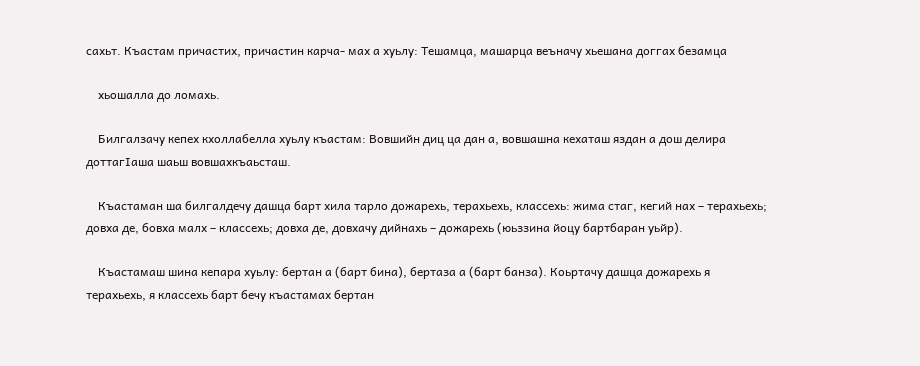сахьт. Къастам причастих, причастин карча- мах а хуьлу: Тешамца, машарца веъначу хьешана доггах безамца

    хьошалла до ломахь.

    Билгалзачу кепех кхоллабелла хуьлу къастам: Вовшийн диц ца дан а, вовшашна кехаташ яздан а дош делира доттагIаша шаьш вовшахкъаьсташ.

    Къастаман ша билгалдечу дашца барт хила тарло дожарехь, терахьехь, классехь: жима стаг, кегий нах – терахьехь; довха де, бовха малх – классехь; довха де, довхачу дийнахь – дожарехь (юьззина йоцу бартбаран уьйр).

    Къастамаш шина кепара хуьлу: бертан а (барт бина), бертаза а (барт банза). Коьртачу дашца дожарехь я терахьехь, я классехь барт бечу къастамах бертан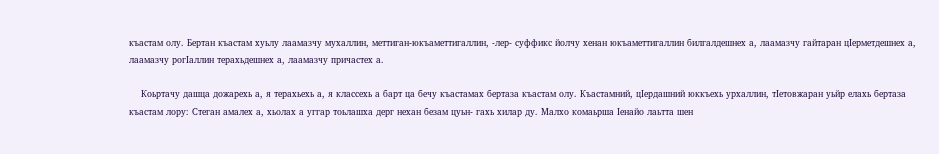къастам олу. Бертан къастам хуьлу лаамазчу мухаллин, меттиган-юкъаметтигаллин, -лер- суффикс йолчу хенан юкъаметтигаллин билгалдешнех а, лаамазчу гайтаран цIерметдешнех а, лаамазчу рогIаллин терахьдешнех а, лаамазчу причастех а.

    Коьртачу дашца дожарехь а, я терахьехь а, я классехь а барт ца бечу къастамах бертаза къастам олу. Къастамний, цIердашний юккъехь урхаллин, тIетовжаран уьйр елахь бертаза къастам лору: Стеган амалех а, хьолах а уггар тоьлашха дерг нехан безам цуьн- гахь хилар ду. Малхо комаьрша Iенайо лаьтта шен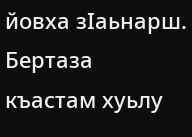йовха зIаьнарш. Бертаза къастам хуьлу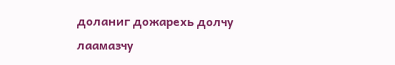доланиг дожарехь долчу лаамазчу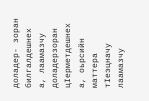доладер- зоран билгалдешнех а, лаамазчу доладерзоран цIерметдешнех а, оьрсийн маттера тIеэцначу лаамазчу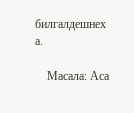билгалдешнех а.

    Масала: Аса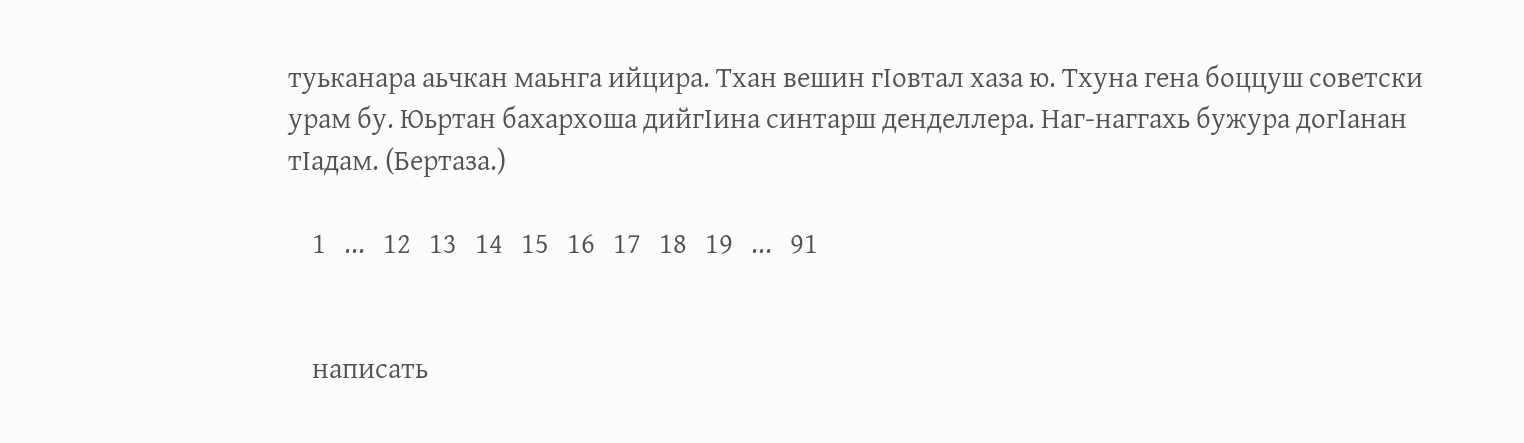туьканара аьчкан маьнга ийцира. Тхан вешин гIовтал хаза ю. Тхуна гена боццуш советски урам бу. Юьртан бахархоша дийгIина синтарш денделлера. Наг-наггахь бужура догIанан тIадам. (Бертаза.)

    1   ...   12   13   14   15   16   17   18   19   ...   91


    написать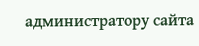администратору сайта